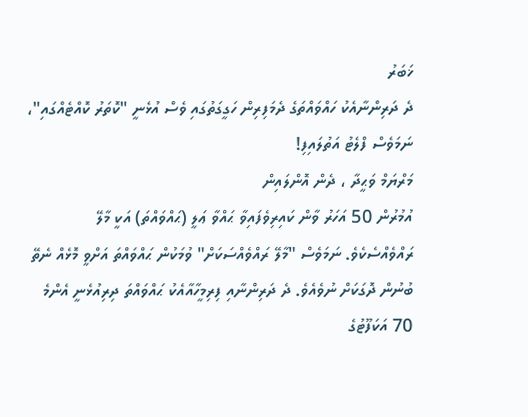ޚަބަރު
ދެ ދަރިންނާއެކު ހައްވައްތަގެ ދެމަފިރިން ހަގީގަތުގައި ވެސް އުޅެނީ "ކޮތަރު ކޮއްޓެއްގައި"، ނަމަވެސް ފްލެޓު އަތުލައިފި!
މަރްޔަމް ވަޙީދާ ، ދެން އޮންލައިން
އުމުރުން 50 އަހަރު ވާން ކައިރިވެފައިވާ ޙައްވާ ޢަލީ (ޙައްވައްތަ) އަކީ މާލޭ ރައްވެއްސެކެވެ. ނަމަވެސް "މާލޭ ރައްވެއްސަކަށް" ވުމަކުން ޙައްވައްތަ އަށްވީ މޮޅެއް ނެތޭ ބުނުން ދޮގަކަށް ނުވެއެވެ. ދެ ދަރިންނާއި ފިރިމީހާއާއެކު ޙައްވައްތަ ދިރިއުޅެނީ އެންމެ 70 އަކަފޫޓުގެ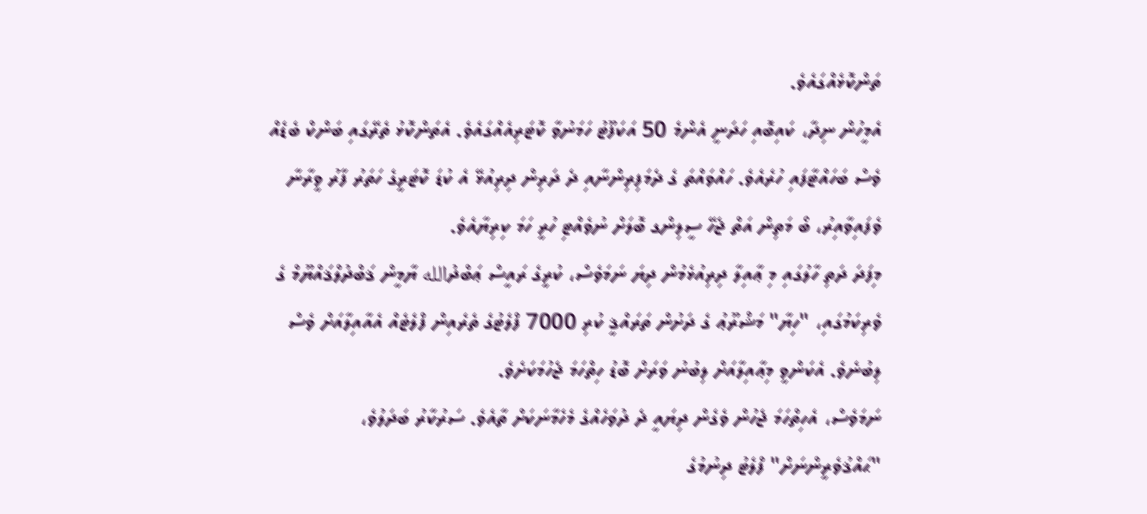ތަންކޮޅެއްގައެވެ.
އެމީހުން ނިދާ، ކައިބޮއި ހަދަނީ އެންމެ 50 އަކަފޫޓު ހަމަނުވާ ކޮޓަރިއެއްގައެވެ. އެތަންކޮޅު ތެރޭގައި ބަންކް ބެޑެއް ވެސް ބަހައްޓާފައި ހުރެއެވެ. ހައްވައްތަ ގެ ދެމަފިރިންނާއި ދެ ދަރިން ދިރިއުޅޭ އެ ކުޑަ ކޮޓަރީގެ ހަތަރު ފާރު ވީރާނާ ވެފައިވާއިރު، ބޯ މަތިން އަތް ޖެހޭ ސީލިންގ ބޮލަށް ނުވެއްޓި ހުރީ ހަމަ ކިރިޔާއެވެ.
މިފަދަ ދަތި ހާލުގައި މި ޢާއިލާ ދިރިއުޅެމުން ދިޔަ ނަމަވެސް، ކުރީގެ ރައީސް ޢަބްދުالله ޔާމީން ޤަބްދުލްޤައްޔޫމް ގެ ވެރިކަމުގައި، "ހިޔާ" މަޝްރޫޢު ގެ ދަށުން ތަރައްޤީ ކުރި 7000 ފްލެޓުގެ ތެރެއިން ފްލެޓެއް އެއާއިލާއަށް ވެސް ލިބުނެވެ. އެކަންވީ މިޢާއިލާއަށް ލިބުނު ވަރަށް ބޮޑު ހިތްހަމަ ޖެހުމަކަށެވެ.
ނަމަވެސް، އެހިތްހަމަ ޖެހުން ވެގެން ދިޔައީ ދެ ދުވަހެއްގެ މެހެމާނަކަށް ތާއެވެ. ސަރުކާރު ބަދަލުވެ، "ޙައްޤުވެރީންނަށް" ފްލެޓު ދިނުމުގެ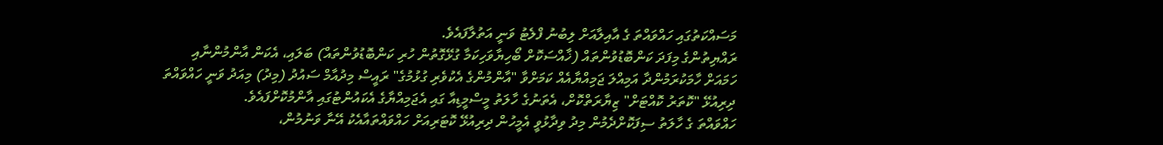މަސައްކަތުގައި ހައްވައްތަ ގެ އާއިލާއަށް ލިބުނު ފްލެޓު ވަނީ އަތުލާފައެވެ.
ރައްޔިތުންގެ މިފަދަ ކަންބޮޑުވުންތައް (ޚާއްސަކޮށް ބޯހިޔާވަހިކަމާ ގުޅޭގޮތުން ހުރި ކަންބޮޑުވުންތައް) ބަލައި، އެކަން އާންމުންނާއި ހަމައަށް ހާމަކުރަމުންދާ އަމިއްލަ ޖަމިއްޔާއެއް ކަމަށްވާ "އާންމުންގެ އެކުވެރި ގުޅުމުގެ" ރައީސް މިދުއާމް ސައުދު (މިދު) މިއަދު ވަނީ ހައްވައްތަ ދިރިއުޅޭ "ކޮތަރު ކޮއްޓަށް" ޒިޔާރަތްކޮށް، އެތަނުގެ ހާލަތު މީސްމީޑިއާ ގައި އެޖަމިއްޔާގެ އެކައުންޓުގައި އާންމުކޮށްފައެވެ.
ހައްވައްތަ ގެ ހާލަތު ސިފަކޮށްދެމުން މިދު ވިދާޅުވީ އެމީހުން ދިރިއުޅޭ ކޮޓަރިއަށް ހައްވައްތައާއެކު އޭނާ ވަނުމުން،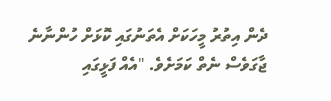ދެން އިތުރު މީހަކަށް އެތަނުގައި ކޮޅަށް ހުންނާނެ ޖާގަވެސް ނެތް ކަމަށެވެ. "އެއް ފަޅީގައި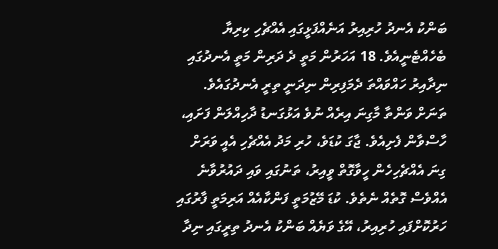ބަންކު އެނދު ހުރިއިރު އަނެއްފަޅީގައި އެއްޗެހި ކިރިޔާ ބެހެއްޓެނީއެވެ. 18 އަހަރުން މަތީ ދެ ދަރިން މަތީ އެނދުގައި ނިދާއިރު ހައްވައްތަ ދެމަފިރިން ނިދަނީ ތިރީ އެނދުގައެވެ. ތަނަށް ވަންތާ މާގިނަ އިރެއް ނުވެ އަޅުގަނޑު ދާހިއްލަން ފަށައި، ހާސްވާން ފެށިއެވެ. ޖާގަ ކުޑަވެ، ހުރި މަދު އެއްޗެހި އެއީ ވަރަށް ގިނަ އެއްޗެހިހެން ހީވާގޮތް ވީއިރު، ތަނުގައި ވައި ދައުރުވާނެ އެއްވެސް ގޮތެއް ނެތެވެ. ކުޑަ މޭޒުމަތީ ފަންކާއެއް އަރިމަތީ ފާރުގައި ހަރުކޮށްފައި ހުރިއިރު، އޭގެ ވަޔެއް ބަންކު އެނދު ތިރީގައި ނިދާ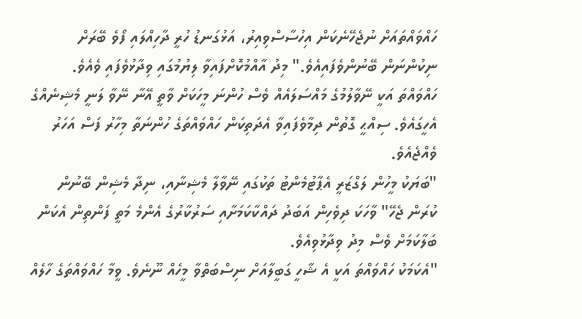ހައްވައްތައަށް ނުޖެހޭނެކަން އިހުސާސްވިއިރު، އަޅުގަނޑު ހުރީ ދާހިއްލައި ފޯވެ ބޭރަށް ނިކުންނަން ބޭނުންވެފައިއެވެ." މިދު އާއްމުކޮށްފައިވާ ލިޔުމުގައި ވިދާޅުވެފައި ވެއެވެ.
ހައްވައްތަ އަކީ ނޭވާލުމުގެ މައްސަލައެއް ވެސް ހުންނަ މީހަކަށް ވާތީ އޭނާ ނޭވާ ލަނީ މެޝިނެއްގެ އެހީގައެވެ. ސިއްޙީ ގޮތުން ދިމާވެފައިވާ އެދަތިކަން ހައްވައްތަގެ ހުންނަތާ މިހާރު ފަސް އަހަރު ވެއްޖެއެވެ.
"ބަޔަކު މީހުން ލަގްޒަރީ އެޕާޓުމެންޓު ތަކުގައި ނޭވާލާ މެޝިނާއި، ނިދާ މެޝިން ބޭނުން ކުރަން ޖެހޭ" ވާހަކަ ދިވެހިން އަބަދު ދައްކާކަމަށާއި ސަރުކާރުގެ އެންމެ މަތީ ފަންތިން އެކަން ބަލާކަމަށް ވެސް މިދު ވިދާޅުވިއެވެ.
"އެކަމަކު ހައްވައްތަ އަކީ އެ ޝާހީ ގަބީލާއަށް ނިސްބަތްވާ މީހެއް ނޫނެވެ. ވީމާ ހައްވައްތަގެ ހާލެއް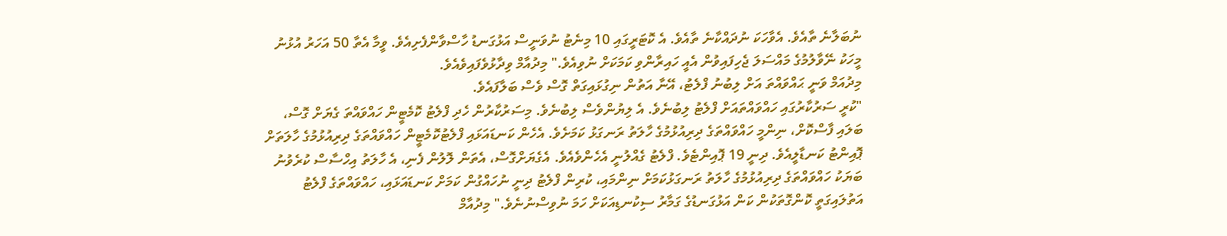ނުބަލާނެ ތާއެވެ. އެވާހަކަ ނުދައްކާނެ ތާއެވެ. އެ ކޮޓަރީގައި 10 މިނެޓު ނުވަނީސް އަޅުގަނޑު ހާސްވާންފެށިއެވެ. ވީމާ އެތާ 50 އަހަރު އުޅުނު މީހަކު ނޭވާލުމުގެ މައްސަލަ ޖެހިފައިވުން އެއީ ހައިރާންވި ކަމަކަށް ނުވިއެވެ." މިދުއާމް ވިދާޅުވެފައިވެއެވެ.
މިދުއަމް ވަނީ ޙައްވައްތަ އަށް ލިބުނު ފްލެޓު، އޭނާ އަތުން ނިގުޅައިގަތް ގޮސް ވެސް ބަލާފައެވެ.
"ކުރީ ސަރުކާރުގައި ހައްވައްތައަށް ފްލެޓު ލިބުނެވެ. އެ ލިޔުންވެސް ލިބުނެވެ. މިސަރުކާރުން ހެދި ފްލެޓު ކޮމެޓީން ހައްވައްތަ ގެޔަށް ގޮސް، ބަލައި ފާސްކޮށް، ނިންމީ ހައްވައްތަގެ ދިރިއުޅުމުގެ ހާލަތު ރަނގަޅު ކަމަށެވެ. އެހެން ކަނޑައަޅައި ފްލެޓުކޮމެޓީން ހައްވައްތަގެ ދިރިއުޅުމުގެ ހާލަތަށް ޕޮއިންޓު ކަނޑާލީއެވެ. ދިނީ 19 ޕޮއިންޓެވެ. ފްލެޓު ގެއްލުނީ އެހެންވެއެވެ. އެގެޔަށްގޮސް، އެތަން ލޮލުން ފެނި، އެ ހާލަތު އިހްސާސް ކުރެވުނު ބަޔަކު ހައްވައްތަގެ ދިރިއުޅުމުގެ ހާލަތު ރަނގަޅުކަމަށް ނިންމައި، ކުރިން ފްލެޓު ދިނީ ނުހައްގުން ކަމަށް ކަނޑައަޅައި، ހައްވައްތަގެ ފްލެޓު އަތުލައިގަތީ ކޮންގޮތަކުން ކަން އަޅުގަނޑުގެ ގަމާރު ސިކުނޑިއަކަށް ހަމަ ނުވިސްނުނެވެ." މިދުއާމް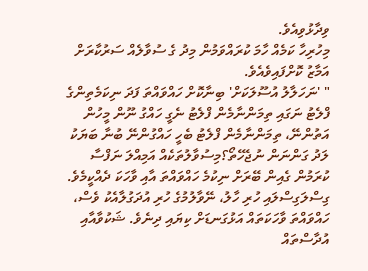ވިދާޅުވިއެވެ.
މިހުރިހާ ކަމެއް ހާމަ ކުރައްވަމުން މިދު ގެ ސުވާލެއް ސަރުކާރަށް އަމާޒު ކޮށްފައިވެއެވެ.
" 'ނަހަލާލު އުސޫލަކަށް' ބިނާކޮށް ހައްވައްތަ ފަދަ ނިކަމެތިންގެ ފްލެޓު ނަގައި ތިމަންނާމެން ފްލެޓު ނެގީ ހައްގު ނޫން މީހުން އަތުންނޭ، ތިމަންނާމެން ފްލެޓު ބެހީ ހައްގުންނޭ ބުނާ ބަޔަކު ލަދު ގަންނަން ނުޖެހޭތޯ؟މިސުވާލުތަކެއް އަމިއްލަ ނަފްސާ ކުރަމުން ގެއިން ބޭރަށް ނިކުމެ ހައްވައްތަ އާއި ވާހަކަ ދެއްކީމެވެ. ގިސްލަގިސްލައި ހުރި ހާލު، ނޭވާލުމުގެ ހުރި އުދަގުލާއެކު ވެސް، ހައްވައްތަ ވާހަކަތައް އަޅުގަނޑަށް ކިޔައި ދިނެވެ. ޝަކުވާއާއި އުދާސްތައް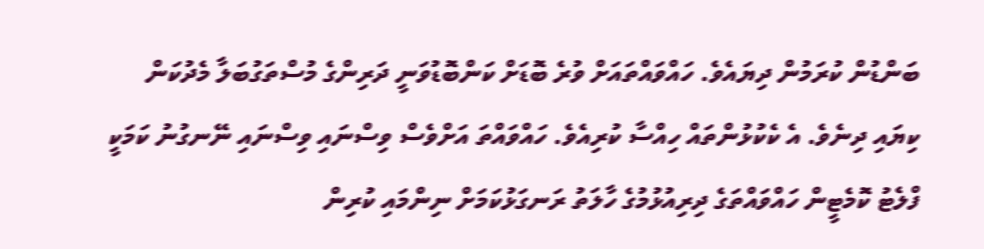ބަންޑުން ކުރަމުން ދިޔައެވެ. ހައްވައްތައަށް ވުރެ ބޮޑަށް ކަންބޮޑުވަނީ ދަރިންގެ މުސްތަގުބަލާ މެދުކަން ކިޔައި ދިނެވެ. އެ ކެކުޅުންތައް ހިއްސާ ކުރިއެވެ. ހައްވައްތަ އަށްވެސް ވިސްނައި ވިސްނައި ނޭނގުނު ކަމަކީ ފްލެޓު ކޮމެޓީން ހައްވައްތަގެ ދިރިއުޅުމުގެ ހާލަތު ރަނގަޅުކަމަށް ނިންމައި ކުރިން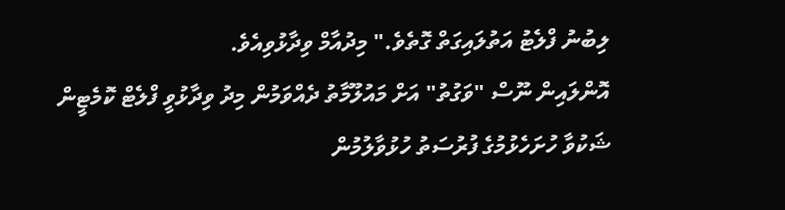ލިބުނު ފްލެޓު އަތުލައިގަތް ގޮތެވެ." މިދުއާމް ވިދާޅުވިއެވެ.
އޮންލައިން ނޫސް "ވަގުތު" އަށް މައުލޫމާތު ދެއްވަމުން މިދު ވިދާޅުވީ ފްލެޓް ކޮމެޓީން ޝަކުވާ ހުށަހެޅުމުގެ ފުރުސަތު ހުޅުވާލުމުން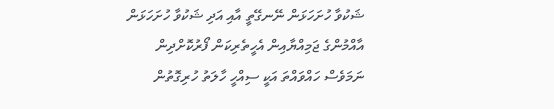ޝަކުވާ ހުށަހަޅަން ނޭނގޭތީ އާއި އަދި ޝަކުވާ ހުށަހަޅަން އާއްމުންގެ ޖަމިއްޔާއިން އެހީތެރިކަން ފޯރުކޮށްދިން ނަމަވެސް ހައްވައްތަ އަކީ ސިއްހީ ހާލަތު ހުރިގޮތުން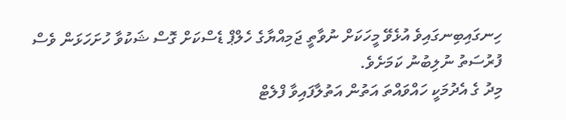ހިނގައިބިނގައިވެ އުޅެވޭ މީހަކަށް ނުވާތީ ޖަމިއްޔާގެ ހެލްޕް ޑެސްކަށް ގޮސް ޝަކުވާ ހުށަހަޅަން ވެސް ފުރުސަތު ނުލިބުނު ކަމަށެވެ.
މިދު ގެ އެދުމަކީ ހައްވައްތަ އަތުން އަތުލާފައިވާ ފްލެޓް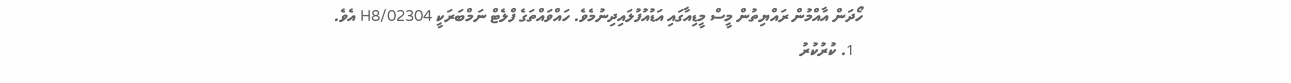ހޯދަން އާއްމުން ރައްޔިތުން މީސް މީޑިއާގައި އަޑުއުފުލައިދިނުމެވެ. ހައްވައްތަގެ ފްލެޓް ނަމްބަރަކީ H8/02304 އެވެ.
  1. ކުރުކުރު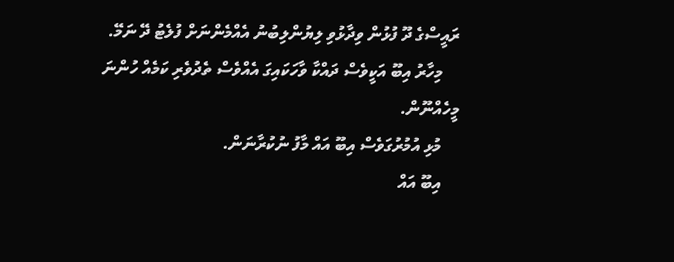ރައީސްގެ ދޫ ފުޅުން ވިދާޅުވި ލިޔުންލިބުނު އެއްމެންނަށް ފުލެޓު ދޭ ނަމޭ.
    މިހާރު އިބޫ އަކީވެސް ދައްކާ ވާހަކައިގަ އެއްވެސް ތެދުވެރި ކަމެއް ހުންނަ މީހެއްނޫން.
    މުޅި އުމުރުގަވެސް އިބޫ އައް މާފު ނުކުރާނަން.
    އިބޫ އައް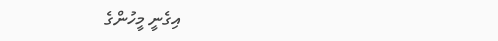އިގެނީ މީހުންގެ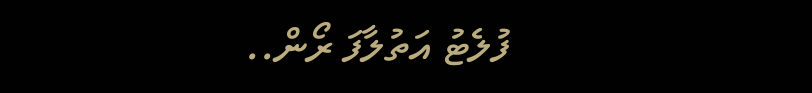ފުލެޓު އަތުލާފަ ރޯން..